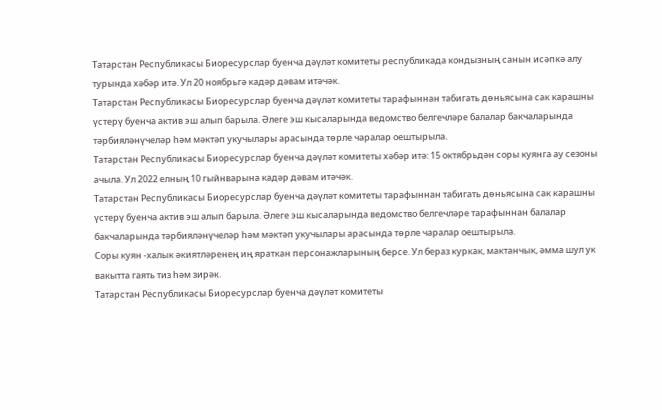Татарстан Республикасы Биоресурслар буенча дәүләт комитеты республикада кондызның санын исәпкә алу турында хәбәр итә. Ул 20 ноябрьгә кадәр дәвам итәчәк.
Татарстан Республикасы Биоресурслар буенча дәүләт комитеты тарафыннан табигать дөньясына сак карашны үстерү буенча актив эш алып барыла. Әлеге эш кысаларында ведомство белгечләре балалар бакчаларында тәрбияләнүчеләр һәм мәктәп укучылары арасында төрле чаралар оештырыла.
Татарстан Республикасы Биоресурслар буенча дәүләт комитеты хәбәр итә: 15 октябрьдән соры куянга ау сезоны ачыла. Ул 2022 елның 10 гыйнварына кадәр дәвам итәчәк.
Татарстан Республикасы Биоресурслар буенча дәүләт комитеты тарафыннан табигать дөньясына сак карашны үстерү буенча актив эш алып барыла. Әлеге эш кысаларында ведомство белгечләре тарафыннан балалар бакчаларында тәрбияләнүчеләр һәм мәктәп укучылары арасында төрле чаралар оештырыла.
Соры куян -халык әкиятләренең иң яраткан персонажларының берсе. Ул бераз куркак, мактанчык, әмма шул ук вакытта гаять тиз һәм зирәк.
Татарстан Республикасы Биоресурслар буенча дәүләт комитеты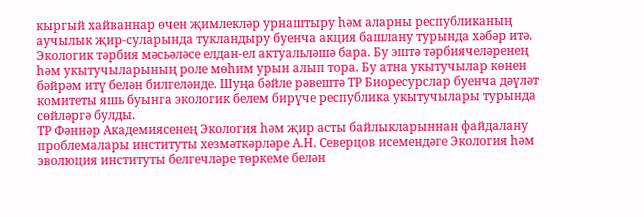кыргый хайваннар өчен җимлекләр урнаштыру һәм аларны республиканың аучылык җир-суларында тукландыру буенча акция башлану турында хәбәр итә.
Экологик тәрбия мәсьәләсе елдан-ел актуальләшә бара. Бу эштә тәрбиячеләренең һәм укытучыларының роле мөһим урын алып тора. Бу атна укытучылар көнен бәйрәм итү белән билгеләнде. Шуңа бәйле рәвештә ТР Биоресурслар буенча дәүләт комитеты яшь буынга экологик белем бирүче республика укытучылары турында сөйләргә булды.
ТР Фәннәр Академиясенең Экология һәм җир асты байлыкларыннан файдалану проблемалары институты хезмәткәрләре А.Н. Северцов исемендәге Экология һәм эволюция институты белгечләре төркеме белән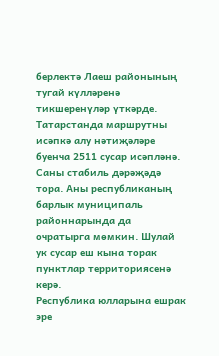берлектә Лаеш районының тугай күлләренә тикшеренүләр үткәрде.
Татарстанда маршрутны исәпкә алу нәтиҗәләре буенча 2511 сусар исәпләнә. Саны стабиль дәрәҗәдә тора. Аны республиканың барлык муниципаль районнарында да очратырга мөмкин. Шулай ук сусар еш кына торак пунктлар территориясенә керә.
Республика юлларына ешрак эре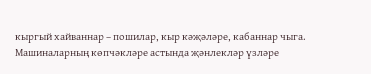кыргый хайваннар – пошилар, кыр кәҗәләре, кабаннар чыга. Машиналарның көпчәкләре астында җәнлекләр үзләре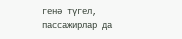генә түгел, пассажирлар да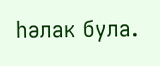һәлак була.